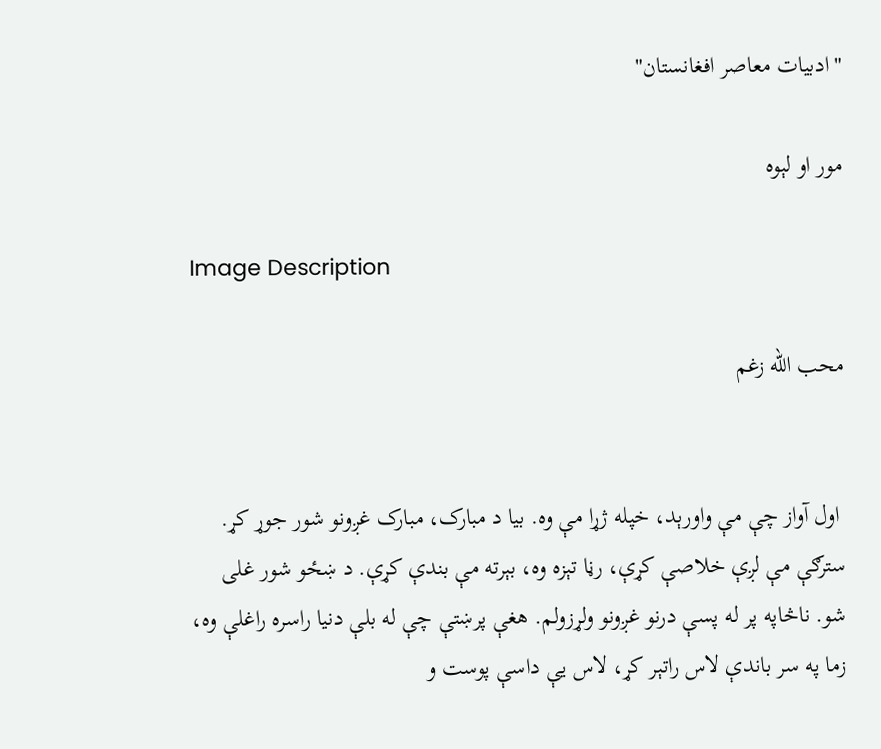"ادبیات معاصر افغانستان"

مور او لېوه

Image Description

محب الله زغم


 اول آواز چې مې واورېد، خپله ژړا مې وه. بیا د مبارک، مبارک غږونو شور جوړ کړ. سترګې مې لږې خلاصې کړې، رڼا تېزه وه، بېرته مې بندې کړې. د ښځو شور غلی شو. ناڅاپه پر له پسې درنو غږونو ولړزولم. هغې پرښتې چې له بلې دنیا راسره راغلې وه، زما په سر باندې لاس راتېر کړ، لاس يې داسې پوست و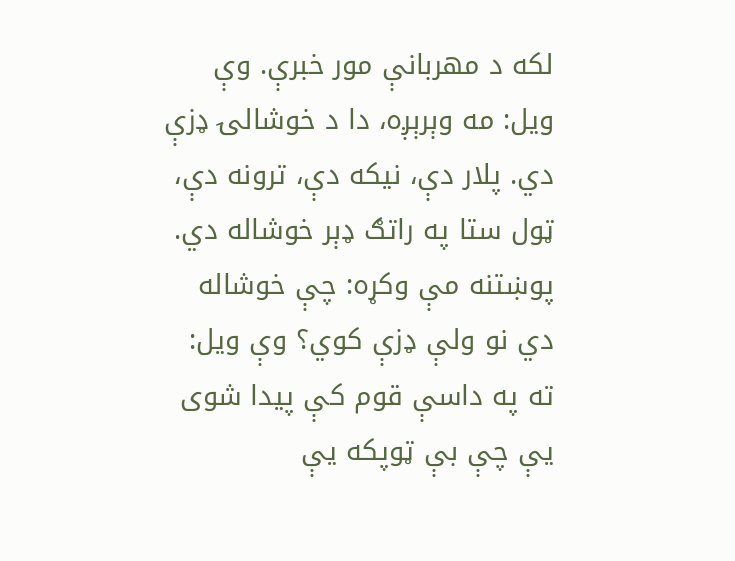لکه د مهربانې مور خبرې. وې ویل: مه وېرېږه، دا د خوشالۍ ډزې دي. پلار دې، نیکه دې، ترونه دې، ټول ستا په راتګ ډېر خوشاله دي. پوښتنه مې وکړه: چې خوشاله دي نو ولې ډزې کوي؟ وې ویل: ته په داسې قوم کې پیدا شوی يې چې بې ټوپکه يې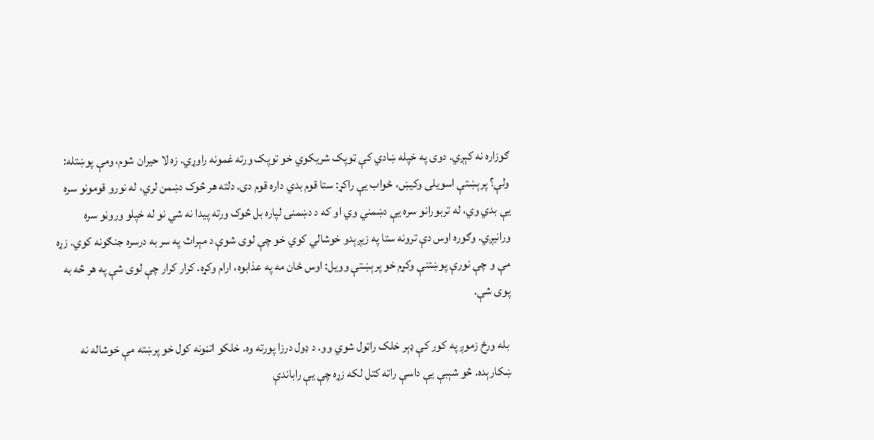ګوزاره نه کېږي. دوی په خپله ښادي کې ټوپک شریکوي خو توپک ورته غمونه راوړي. زه لا حیران شوم، ومې پوښتله: ولې؟ پرېښتې اسویلی وکيښ، ځواب يې راکړ: ستا قوم بدي داره قوم دی. دلته هر څوک دښمن لري، له نورو قومونو سره یې بدي وي، له تربورانو سره يې دښمني وي او که د دښمنۍ لپاره بل څوک ورته پیدا نه شي نو له خپلو وروڼو سره ورانيږي. وګوره اوس دې ترونه ستا په زيږېدو خوشالي کوي خو چې لوی شوې د مېراث په سر به درسره جنګونه کوي. زړه مې و چې نورې پوښتنې وکړم خو پرېښتې وویل: اوس ځان مه په عذابوه، ارام وکړه. کرار کرار چې لوی شې په هر څه به پوی شې.

 بله ورځ زموږ په کور کې ډېر خلک راټول شوي وو. د ډول درزا پورته وه. خلکو اتڼونه کول خو پرښته مې خوشاله نه ښکارېده. څو شېبې يې داسې راته کتل لکه زړه چې يې راباندې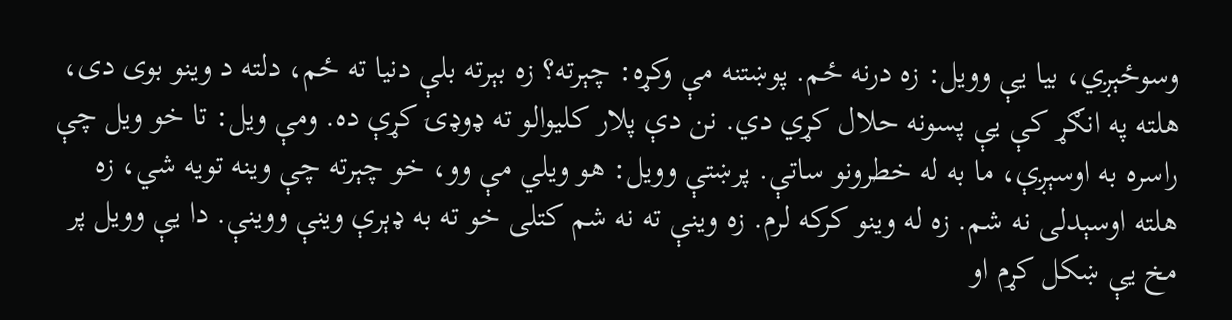وسوځېږي، بیا يې وویل: زه درنه ځم. پوښتنه مې وکړه: چېرته؟ زه بېرته بلې دنیا ته ځم، دلته د وینو بوی دی، هلته په انګړ کې يې پسونه حلال کړي دي. نن دې پلار کلیوالو ته ډوډۍ کړې ده. ومې ویل: تا خو ویل چې راسره به اوسېږې، ما به له خطرونو ساتې. پرښتې وویل: هو ویلي مې وو، خو چېرته چې وینه تویه شي، زه هلته اوسېدلی نه شم. زه له وینو کرکه لرم. زه وینې ته نه شم کتلی خو ته به ډېرې وینې ووينې. دا يې وویل پر مخ يې ښکل کړم او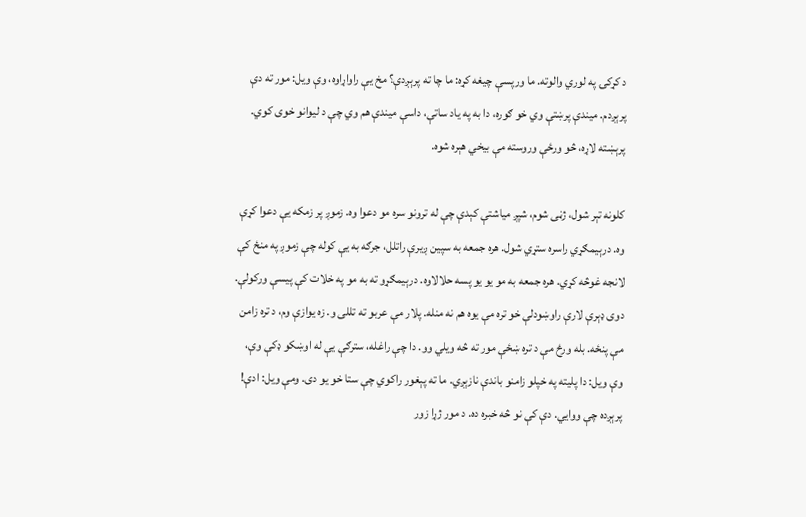د کړکۍ په لوري والوته. ما ورپسې چیغه کړه: ما چا ته پرېږدې؟ مخ یې راواړاوه، وې ویل: مور ته دې پرېږدم. میندې پرښتې وي خو ګوره، دا به په یاد ساتې، داسې میندې هم وي چې د لیوانو خوی کوي. پرېښته لاړه، څو ورځې وروسته مې بیخي هېره شوه.

کلونه تېر شول، ژڼی شوم، شپږ میاشتې کېدې چې له ترونو سره مو دعوا وه. زموږ پر زمکه يې دعوا کړې وه. درېیمګړي راسره ستړي شول. هره جمعه به سپین ږيرې راتلل، جرګه به يې کوله چې زموږ په منځ کې لانجه غوڅه کړي. هره جمعه به مو یو یو پسه حلالاوه. درېیمګړو ته به مو په خلات کې پیسې ورکولې. دوی ډېرې لارې راوښودلې خو تره مې یوه هم نه منله. پلار مې عربو ته تللی و. زه یوازې وم، د تره زامن مې پنځه. بله ورځ مې د تره ښځې مور ته څه ویلي وو. دا چې راغله، سترګې یې له اوښکو ډکې وې، وې ویل: دا پلیته په خپلو زامنو باندې نازېږي. ما ته پېغور راکوي چې ستا خو یو دی. ومې ویل: ادې! پرېږده چې ووايي. دې کې نو څه خبره ده. د مور ژړا زور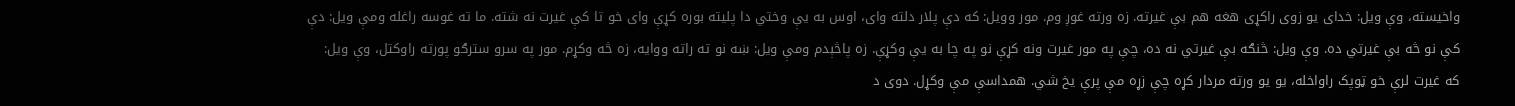واخیسته، وې ویل: خدای یو زوی راکړی هغه هم بې غیرته. زه ورته غوږ وم. مور وویل: که دې پلار دلته وای، اوس به يې وختي دا پلیته بوره کړې وای خو تا کې غیرت نه شته. ما ته غوسه راغله ومې ویل: دې کې نو څه بې غیرتي ده. وې ویل: څنګه بې غیرتي نه ده، چې په مور غیرت ونه کړې نو په چا به يې وکړې. زه پاڅېدم ومې ویل: ښه نو ته راته ووایه، زه څه وکړم. مور په سرو سترګو پورته راوکتل، وې ویل: که غیرت لرې خو ټوپک راواخله، یو یو ورته مردار کړه چې زړه مې پرې یخ شي. همداسې مې وکړل. دوی د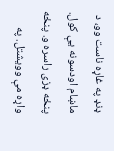ډنډ په غاړه ناست وو، د ماښام اودسونه يې کول. پنځه ډزی راسره و. پنځه واړه مې وویشتل. په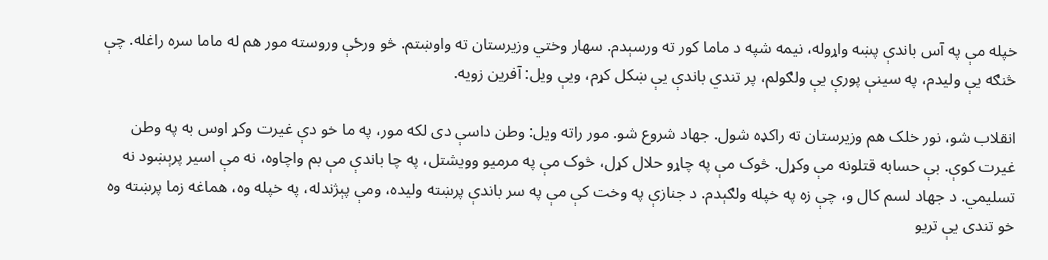خپله مې په آس باندې پښه واړوله، نیمه شپه د ماما کور ته ورسېدم. سهار وختي وزیرستان ته واوښتم. څو ورځې وروسته مور هم له ماما سره راغله. چې څنګه يې ولیدم، په سینې پورې یې ولګولم، پر تندي باندې يې ښکل کړم، ويې ویل: آفرین زویه.

انقلاب شو، نور خلک هم وزیرستان ته راکډه شول. جهاد شروع شو. مور راته ویل: وطن داسې دی لکه مور، په ما خو دې غیرت وکړ اوس به په وطن غیرت کوې. بې حسابه قتلونه مې وکړل. څوک مې په چاړو حلال کړل، څوک مې په مرمیو وویشتل، په چا باندې مې بم واچاوه، نه مې اسیر پرېښود نه تسلیمي. د جهاد لسم کال و، چې زه په خپله ولګېدم. د جنازې په وخت کې مې په سر باندې پرښته ولیده، ومې پېژندله، په خپله وه، هماغه زما پرښته وه خو تندی يې تریو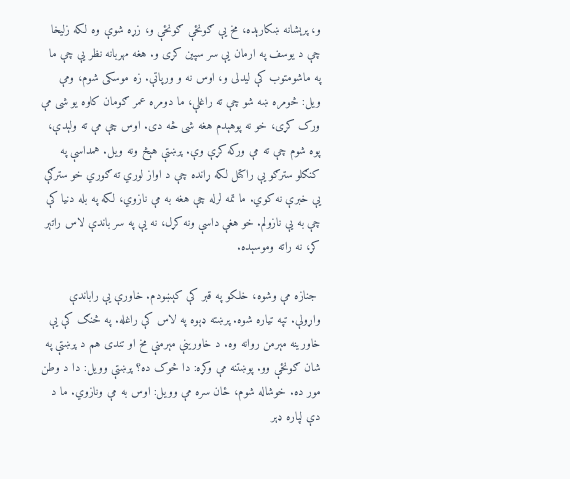و، پرېشانه ښکارېده، مخ يې ګونځې ګونځې و، زړه شوې وه لکه زلیخا چې د یوسف په ارمان يې سر سپین کړی و. هغه مهربانه نظر يې چې ما په ماشومتوب کې لیدلی و، اوس نه و ورپاتې. زه موسکی شوم، ومې ویل: څومره ښه شو چې ته راغلې، ما دومره عمر ګومان کاوه یو شی مې ورک کړی، خو نه پوهېدم هغه شی څه دی. اوس چې مې ته ولېدې، پوه شوم چې ته مې ورکه کړې وې. پرښتې هېڅ ونه ویل. همداسې په کنګلو سترګو یې راکتل لکه ړانده چې د اواز لوري ته ګوري خو سترګې یې خبرې نه کوي. ما تمه لرله چې هغه به مې نازوي، لکه په بله دنیا کې چې به يې نازولم. خو هغې داسې ونه کړل، نه یې په سر باندې لاس راتېر کړ، نه راته وموسېده.

 جنازه مې وشوه، خلکو په قبر کې کېښودم. خاورې یې راباندې واړولې. تپه تیاره شوه. پرښته ډېوه په لاس کې راغله. په څنګ کې يې خاورینه مېرمن روانه وه. د خاورینې مېرمنې مخ او تندی هم د پرښتې په شان ګونځې وو. پوښتنه مې وکړه: دا څوک ده؟ پرښتې وویل: دا د وطن مور ده. خوشاله شوم، ځان سره مې وویل: اوس به مې ونازوي. ما د دې لپاره ډېر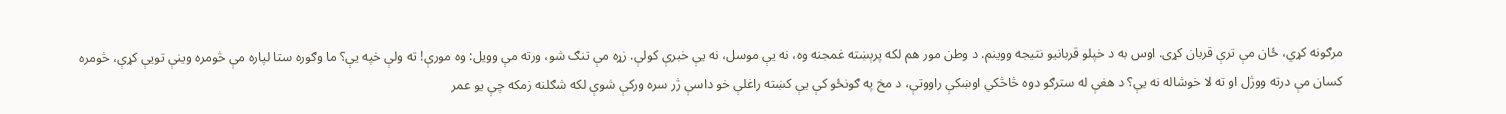مرګونه کړي، ځان مې ترې قربان کړی. اوس به د خپلو قربانیو نتیجه ووینم. د وطن مور هم لکه پرېښته غمجنه وه، نه يې موسل، نه یې خبرې کولې. زړه مې تنګ شو، ورته مې وویل: وه مورې! ته ولې خپه یې؟ ما وګوره ستا لپاره مې څومره وینې تویې کړې، څومره کسان مې درته ووژل او ته لا خوشاله نه یې؟ د هغې له سترګو دوه څاڅکي اوښکې راووتې، د مخ په ګونځو کې یې کښته راغلې خو داسې ژر سره ورکې شوې لکه شګلنه زمکه چې یو عمر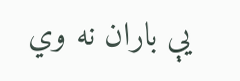يې باران نه وي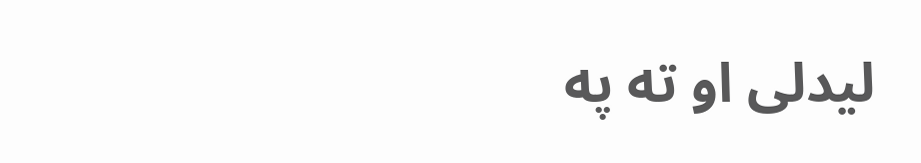لیدلی او ته په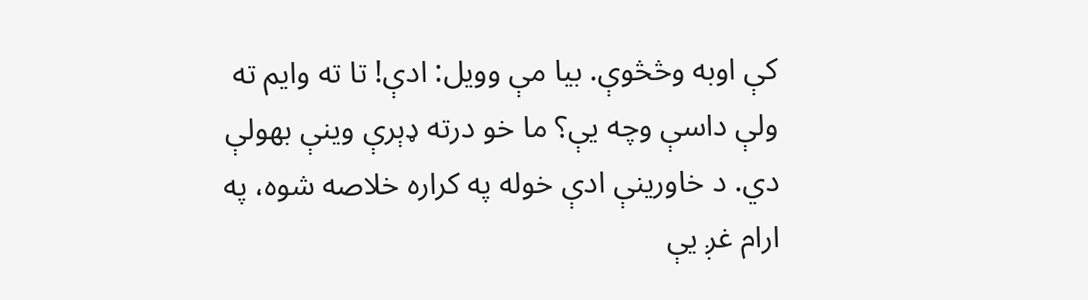کې اوبه وڅڅوې. بیا مې وویل: ادې! تا ته وایم ته ولې داسې وچه يې؟ ما خو درته ډېرې وینې بهولې دي. د خاورینې ادې خوله په کراره خلاصه شوه، په ارام غږ يې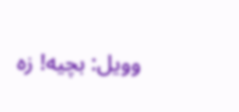وویل: بچیه! زه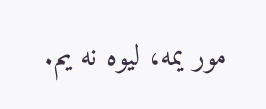مور یمه، لیوه نه یم.